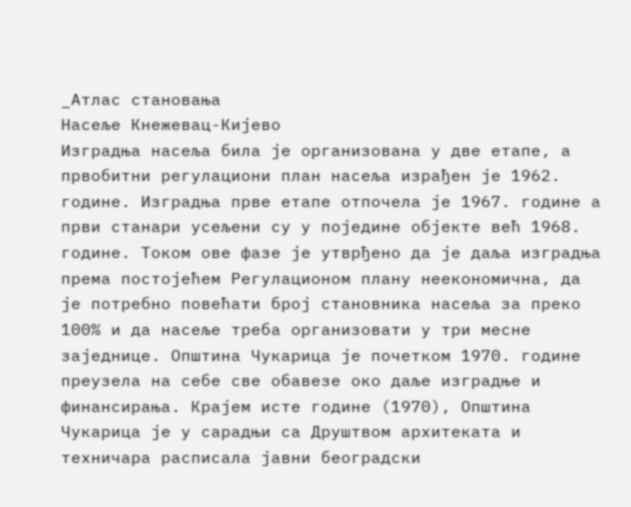_Атлас становања
Насеље Кнежевац-Кијево
Изградња насеља била је организована у две етапе, а првобитни регулациони план насеља израђен је 1962. године. Изградња прве етапе отпочела је 1967. године а први станари усељени су у поједине објекте већ 1968. године. Током ове фазе је утврђено да је даља изградња према постојећем Регулационом плану неекономична, да је потребно повећати број становника насеља за преко 100% и да насеље треба организовати у три месне заједнице. Општина Чукарица је почетком 1970. године преузела на себе све обавезе око даље изградње и финансирања. Крајем исте године (1970), Општина Чукарица је у сарадњи са Друштвом архитеката и техничара расписала јавни београдски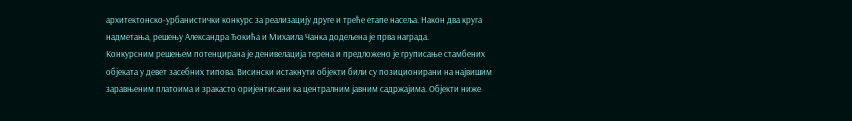архитектонско-урбанистички конкурс за реализацију друге и треће етапе насеља. Након два круга надметања, решењу Александра Ђокића и Михаила Чанка додељена је прва награда.
Конкурсним решењем потенцирана је денивелација терена и предложено је груписање стамбених објеката у девет засебних типова. Висински истакнути објекти били су позиционирани на највишим заравњеним платоима и зракасто оријентисани ка централним јавним садржајима. Објекти ниже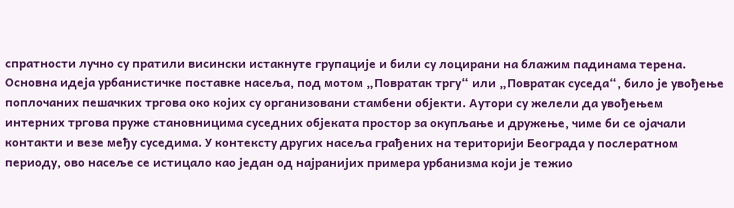спратности лучно су пратили висински истакнуте групације и били су лоцирани на блажим падинама терена. Основна идеја урбанистичке поставке насеља, под мотом „Повратак тргу“ или „Повратак суседа“, било је увођење поплочаних пешачких тргова око којих су организовани стамбени објекти. Аутори су желели да увођењем интерних тргова пруже становницима суседних објеката простор за окупљање и дружење, чиме би се ојачали контакти и везе међу суседима. У контексту других насеља грађених на територији Београда у послератном периоду, ово насеље се истицало као један од најранијих примера урбанизма који је тежио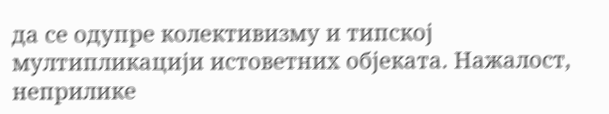да се одупре колективизму и типској мултипликацији истоветних објеката. Нажалост, неприлике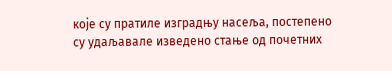које су пратиле изградњу насеља, постепено су удаљавале изведено стање од почетних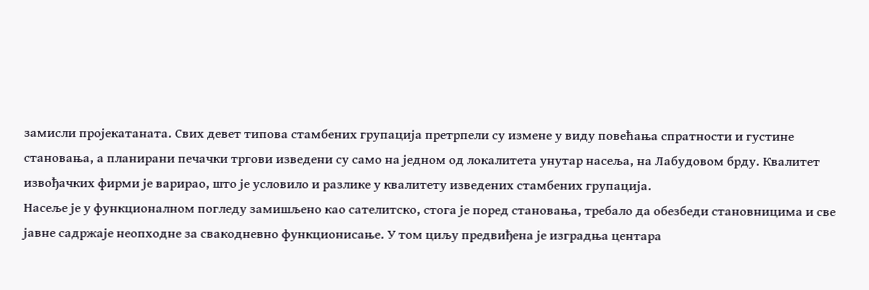замисли пројекатаната. Свих девет типова стамбених групација претрпели су измене у виду повећања спратности и густине становања, а планирани печачки тргови изведени су само на једном од локалитета унутар насеља, на Лабудовом брду. Квалитет извођачких фирми је варирао, што је условило и разлике у квалитету изведених стамбених групација.
Насеље је у функционалном погледу замишљено као сателитско, стога је поред становања, требало да обезбеди становницима и све јавне садржаје неопходне за свакодневно функционисање. У том циљу предвиђена је изградња центара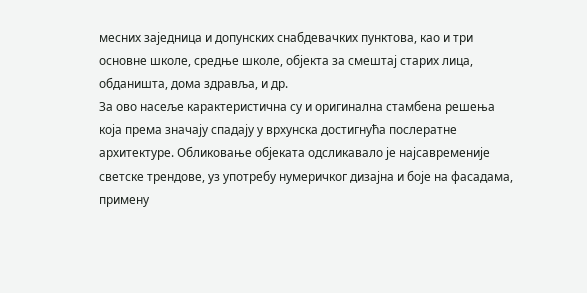месних заједница и допунских снабдевачких пунктова, као и три основне школе, средње школе, објекта за смештај старих лица, обданишта, дома здравља, и др.
За ово насеље карактеристична су и оригинална стамбена решења која према значају спадају у врхунска достигнућа послератне архитектуре. Обликовање објеката одсликавало је најсавременије светске трендове, уз употребу нумеричког дизајна и боје на фасадама, примену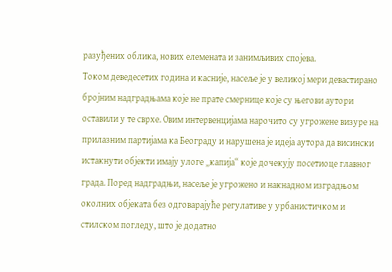разуђених облика, нових елемената и занимљивих спојева.
Током деведесетих година и касније, насеље је у великој мери девастирано бројним надградњама које не прате смернице које су његови аутори оставили у те сврхе. Овим интервенцијама нарочито су угрожене визуре на прилазним партијама ка Београду и нарушена је идеја аутора да висински истакнути објекти имају улоге „капија“ које дочекују посетиоце главног града. Поред надградњи, насеље је угрожено и накнадном изградњом околних објеката без одговарајуће регулативе у урбанистичком и стилском погледу, што је додатно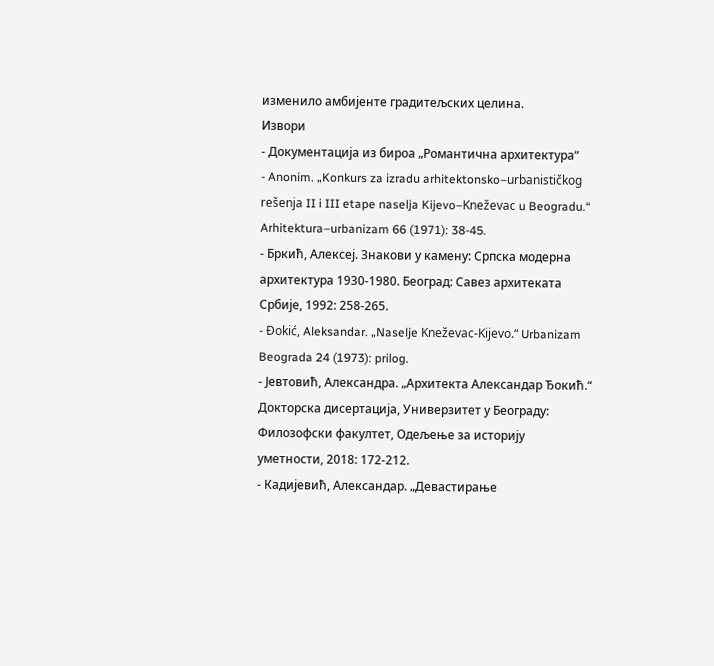изменило амбијенте градитељских целина.
Извори
- Документација из бироа „Романтична архитектура“
- Anonim. „Konkurs za izradu arhitektonsko–urbanističkog rešenja II i III etape naselja Kijevo–Kneževac u Beogradu.“ Arhitektura–urbanizam 66 (1971): 38-45.
- Бркић, Алексеј. Знакови у камену: Српска модерна архитектура 1930-1980. Београд: Савез архитеката Србије, 1992: 258-265.
- Đokić, Aleksandar. „Naselje Kneževac-Kijevo.“ Urbanizam Beograda 24 (1973): prilog.
- Јевтовић, Александра. „Архитекта Александар Ђокић.“ Докторска дисертација, Универзитет у Београду: Филозофски факултет, Одељење за историју уметности, 2018: 172-212.
- Кадијевић, Александар. „Девастирање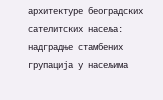архитектуре београдских сателитских насеља: надградње стамбених групација у насељима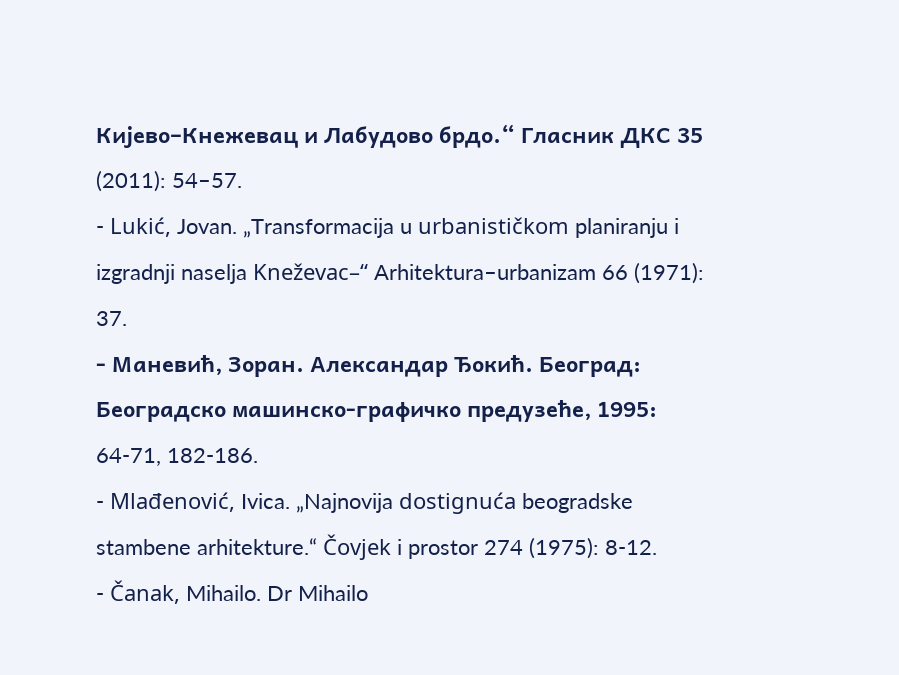Кијево–Кнежевац и Лабудово брдо.“ Гласник ДКС 35 (2011): 54–57.
- Lukić, Jovan. „Transformacija u urbanističkom planiranju i izgradnji naselja Kneževac–“ Arhitektura–urbanizam 66 (1971): 37.
- Маневић, Зоран. Александар Ђокић. Београд: Београдско машинско-графичко предузеће, 1995: 64-71, 182-186.
- Mlađenović, Ivica. „Najnovija dostignuća beogradske stambene arhitekture.“ Čovjek i prostor 274 (1975): 8-12.
- Čanak, Mihailo. Dr Mihailo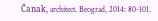Čanak, architect. Beograd, 2014: 80-101.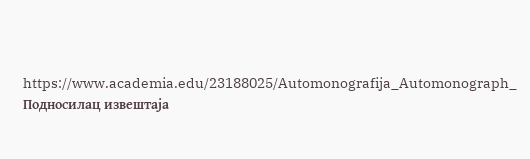https://www.academia.edu/23188025/Automonografija_Automonograph_
Подносилац извештаја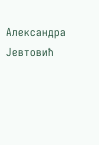Александра Јевтовић